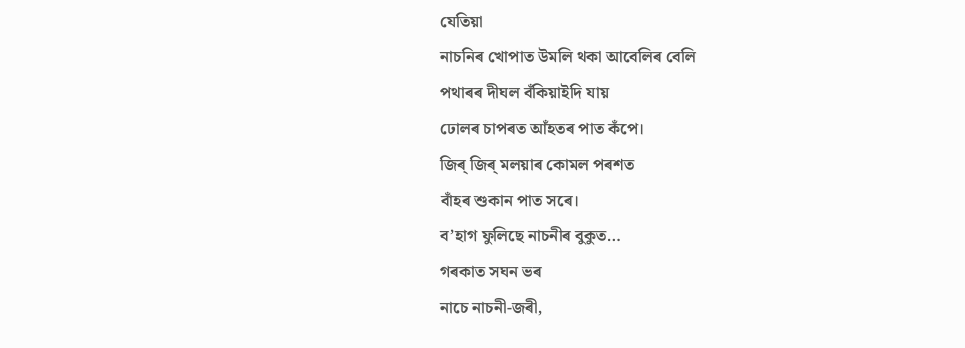যেতিয়া
নাচনিৰ খোপাত উমলি থকা আবেলিৰ বেলি
পথাৰৰ দীঘল বঁকিয়াইদি যায়
ঢোলৰ চাপৰত আঁহতৰ পাত কঁপে।
জিৰ্ জিৰ্ মলয়াৰ কোমল পৰশত
বাঁহৰ শুকান পাত সৰে।
ব’হাগ ফুলিছে নাচনীৰ বুকুত…
গৰকাত সঘন ভৰ
নাচে নাচনী-জৰী,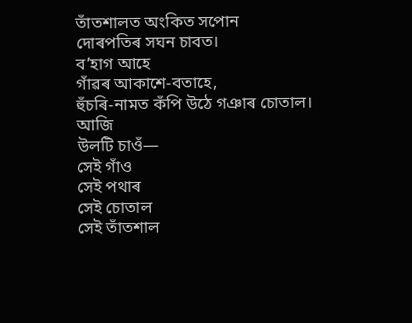তাঁতশালত অংকিত সপোন
দোৰপতিৰ সঘন চাবত।
ব’হাগ আহে
গাঁৱৰ আকাশে-বতাহে,
হুঁচৰি-নামত কঁপি উঠে গঞাৰ চোতাল।
আজি
উলটি চাওঁ—
সেই গাঁও
সেই পথাৰ
সেই চোতাল
সেই তাঁতশাল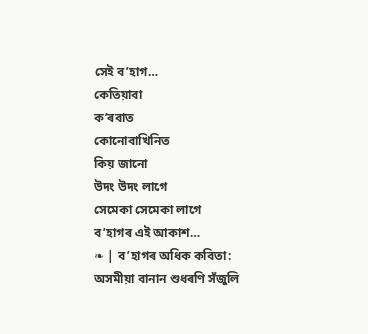সেই ব’হাগ…
কেতিয়াবা
ক’ৰবাত
কোনোবাখিনিত
কিয় জানো
উদং উদং লাগে
সেমেকা সেমেকা লাগে
ব’হাগৰ এই আকাশ…
❧ | ব’হাগৰ অধিক কবিতা:
অসমীয়া বানান শুধৰণি সঁজুলি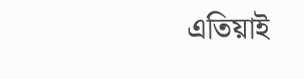এতিয়াই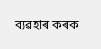ব্যৱহাৰ কৰক